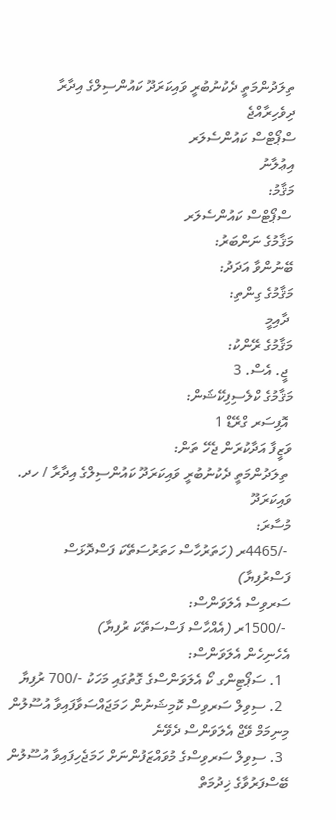ތިލަދުންމަތީ ދެކުނުބުރީ ވައިކަރަދޫ ކައުންސިލްގެ އިދާރާ
ދިވެހިރާއްޖެ
ސްޕޯޓްސް ކައުންސެލަރ
އިޢުލާނު
މަޤާމު:
 ސްޕޯޓްސް ކައުންސެލަރ
މަޤާމުގެ ނަންބަރު:
ބޭނުންވާ އަދަދު:
މަޤާމުގެ ގިންތި:
 ދާއިމީ
މަޤާމުގެ ރޭންކު:
 ޖީ. އެސް. 3
މަޤާމުގެ ކްލެސިފިކޭޝަން:
 އޮފިސަރ ގްރޭޑް 1
ވަޒީފާ އަދާކުރަން ޖެހޭ ތަން:
 ތިލަދުންމަތީ ދެކުނުބުރީ ވައިކަރަދޫ ކައުންސިލްގެ އިދާރާ / ހދ. ވައިކަރަދޫ
މުސާރަ:
 -/4465ރ (ހަތަރުހާސް ހަތަރުސަތޭކަ ފަސްދޮޅަސް ފަސްރުފިޔާ)
ސަރވިސް އެލަވަންސް:
 -/1500ރ (އެއްހާސް ފަސްސަތޭކަ ރުފިޔާ)
އެހެނިހެން އެލަވަންސް:
  1. ސަޕޯޓިންގ ކޯ އެލަވަންސްގެ ގޮތުގައި މަހަކު -/700 ރުފިޔާ
  2. ސިވިލް ސަރވިސް ކޮމިޝަނުން ހަމަޖައްސަވާފައިވާ އުސޫލުން މިނިމަމް ވޭޖް އެލަވަންސް ދެވޭނެ
  3. ސިވިލް ސަރވިސްގެ މުވައްޒަފުންނަށް ހަމަޖެހިފައިވާ އުސޫލުން ބޭސްފަރުވާގެ ޚިދުމަތް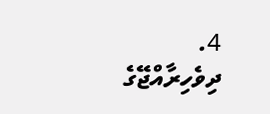4. ދިވެހިރާއްޖޭގެ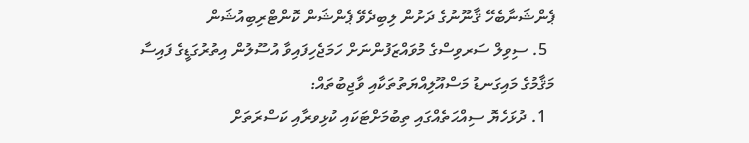ޕެންޝަނާބެހޭ ޤާނޫނުގެ ދަށުން ލިބިދެވޭ ޕެންޝަން ކޮންޓްރިބިއުޝަން
  5. ސިވިލް ސަރވިސްގެ މުވައްޒަފުންނަށް ހަމަޖެހިފައިވާ އުސޫލުން އިތުރުގަޑީގެ ފައިސާ
މަޤާމުގެ މައިގަނޑު މަސްއޫލިއްޔަތުތަކާއި ވާޖިބުތައް:
  1. ދުޅަހެޔޮ ސިއްޙަތެއްގައި ތިބުމަށްޓަކައި ކުޅިވރާއި ކަސްރަތަށް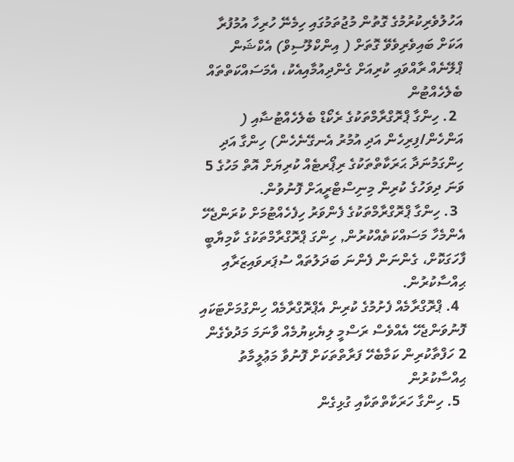އަހުލުވެރިކުރުމުގެ ގޮތުން މުޖުތަމުގައި ހިމެނޭ ހުރިހާ އުމުފުރާ އަކަށް ބައިވެރިވެވޭ ގޮތަށް ( އިންކްލޫސިވް) އެކްޝަން ޕްލޭނެއް ރާއްވައި ކުރިއަށް ގެންދިއުމާއިއެކު، އެމަސައްކަތްތައް ބެލެހެއްޓުން
  2. ހިންގާ ޕްރޮގްރާމްތަކުގެ ރެކޯޑް ބެލެހެއްޓުޟާއި ( އަންހެން/ފިރިހެން އަދި އުމުރު އެނގޭނެހެން) ހިންގާ އަދި ހިންގަމުނަދާ ޙަރަކާތްތަކުގެ ރިޕޯރޓެއް ކުރިޔަށް އޮތް މަހުގެ 5 ވަނަ ދިވަހުގެ ކުރިން މިނިސްޓްރީއަށް ފޮނުވުން.
  3. ހިންގާ ޕްރޮގްރާމްތަކުގެ ފެންވަރު ހިފެހެއްޓުމަށް ކުރަންޖެހޭ އެންމެހާ މަސައްކަތެއްކުރުން, ހިންގަ ޕްރޮގްރާމްތަކުގެ ކާމިޔާބީ ފާހަގަކޮށް، ގެންނަން ފެންނަ ބަދަލުތައް ސުޕަރވައިޒަރާއި ޙިއްސާކުރުން.
  4. ޕްރޮގްރާމެއް ފެށުމުގެ ކުރިން އެޕްރޮގްރާމެއް ހިންގުމަށްޓަކައި ފޮނުވަންޖެހޭ އެއްވެސް ރަސްމީ ލިޔެކިޔުމެއް ވާނަމަ މަދުވެގެން 2 ހަފްތާކުރިން ކަމާބެހޭ ފަރާތްތަކަށް ފޮނުވާ މަޢުލީމާތު ޙިއްސާކުރުން
  5. ހިންގާ ހަރަކާތްތަކާއި ގުޅިގެން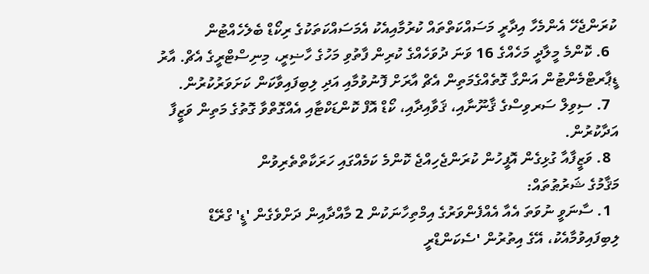ކުރަންޖެހޭ އެންމެހާ އިދާރީ މަސައްކަތްތައް ކުރުމާއިއެކު އެމަސައްކަތަކުގެ ރިކޯޑް ބެލެހެއްޓުން
  6. ކޮންމެ މީލާދީ މަހެއްގެ 16 ވަނަ ދުވަހެއްގެ ކުރިން ފާތުވި މަހުގެ ހާޟިރީ، މިނިސްޓްރީގެ އެޗް. އާރު ޑީޕާރޓްމެންޓުން އަންގާ ގޮތެއްގެމަތިން އެޗް އާރަށް ފޮނުވުމާއި އަދި ލިބިފައިވާކަން ކަށަވަރުކުރުން.
  7. ސިވިލް ސަރވިސްގެ ޤާނޫނާއި، ޤަވާއިދާއި، ކޯޑް އޮފް ކޮންޑަކްޓާއި އެއްގޮތްވާ ގޮތުގެ މަތިން ވަޒީފާ އަދާކުރުން.
  8. ވަޒީފާއާ ގުޅިގެން އޮފީހުން ކުރަންޖެހިއްޖެ ކޮންމެ ކަމެއްގައި ހަރަކާތްތެރިވުން
މަޤާމުގެ ޝަރުޠުތައް:
  1. ސާނަވީ ނުވަތަ އެއާ އެއްފެންވަރުގެ އިމްތިހާނަކުން 2 މާއްދާއިން ދަށްވެގެން 'ޑީ' ގްރޭޑް ލިބިފައިވުމާއެކު، އޭގެ އިތުރުން 'ސެކަންޑްރީ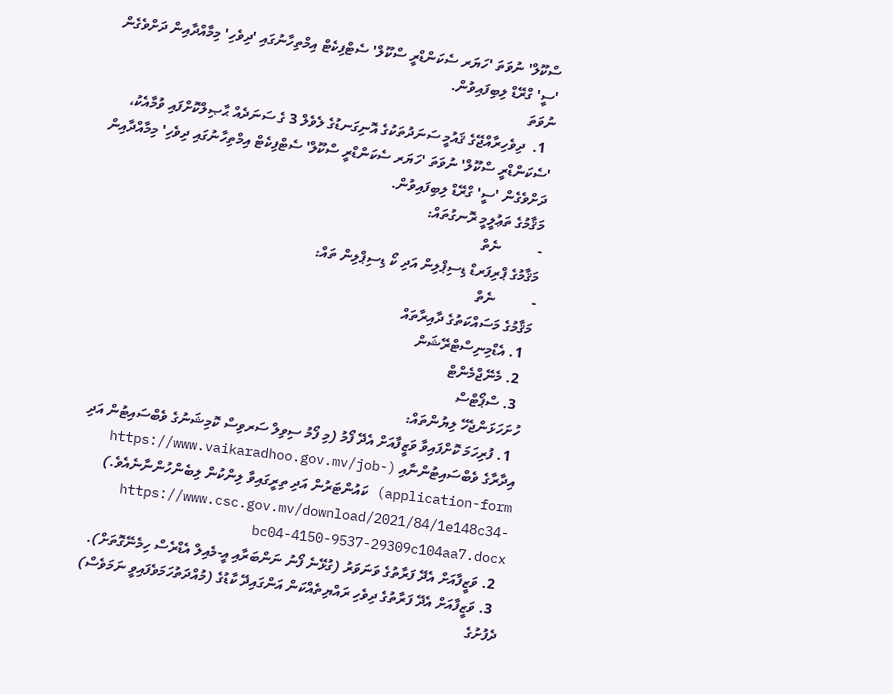ސްކޫލް' ނުވަތަ 'ހަޔަރ ސެކަންޑްރީ ސްކޫލް' ސެޓްފިކެޓް އިމްތިހާނުގައި 'ދިވެހި' މިމާއްދާއިން ދަށްވެގެން 'ސީ' ގްރޭޑް ލިބިފައިވުން.
ނުވަތަ
  1.  ދިވެހިރާއްޖޭގެ ޤައުމީ ސަނަދުތަކުގެ އޮނިގަނޑުގެ ލެވެލް 3 ގެ ސަނަދެއް ޙާޞިލްކޮށްފައި ވުމާއެކު، 'ސެކަންޑްރީ ސްކޫލް' ނުވަތަ 'ހަޔަރ ސެކަންޑްރީ ސްކޫލް' ސެޓްފިކެޓް އިމްތިހާނުގައި ދިވެހި' މިމާއްދާއިން ދަށްވެގެން 'ސީ' ގްރޭޑް ލިބިފައިވުން.
މަޤާމުގެ ތަޢުލީމީ ރޮނގުތައް:
-          ނެތް
މަޤާމުގެ ޕްރިފަރޑް ޑިސިޕްލިން އަދި ކޯ ޑިސިޕްލިން ތައް:
-          ނެތް
މަޤާމުގެ މަސައްކަތުގެ ދާއިރާތައް
  1. އެޑްމިނިސްޓްރޭޝަން
  2. މެނޭޖްމެންޓް
  3. ސްޕޯޓްސް
ހުށަހަޅަންޖެހޭ ލިޔުންތައް:
  1. ފުރިހަމަ ކޮށްފައިވާ ވަޒީފާއަށް އެދޭ ފޯމު (މި ފޯމު ސިވިލް ސަރވިސް ކޮމިޝަނުގެ ވެބްސައިޓުން އަދި އިދާރާގެ ވެބްސައިޓުންނާއި (https://www.vaikaradhoo.gov.mv/job-application-form) ކައުންޓަރުން އަދި ތިރީގައިވާ ލިންކުން ލިބެންހުންނާނެއެވެ.)  https://www.csc.gov.mv/download/2021/84/1e148c34-bc04-4150-9537-29309c104aa7.docx
  2. ވަޒީފާއަށް އެދޭ ފަރާތުގެ ވަނަވަރު (ގުޅޭނެ ފޯނު ނަންބަރާއި އީ-މެއިލް އެޑްރެސް ހިމެނޭގޮތަށް).
  3. ވަޒީފާއަށް އެދޭ ފަރާތުގެ ދިވެހި ރައްޔިތެއްކަން އަންގައިދޭ ކާޑުގެ (މުއްދަތުހަމަވެފައިވީ ނަމަވެސް) ދެފުށުގެ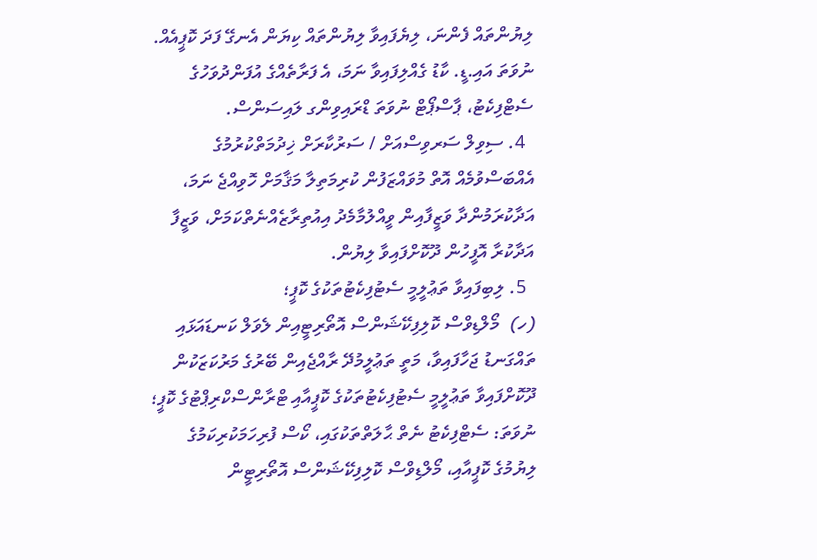ލިޔުންތައް ފެންނަ، ލިޔެފައިވާ ލިޔުންތައް ކިޔަން އެނގޭ ފަދަ ކޮޕީއެއް. ނުވަތަ އައި.ޑީ. ކާޑު ގެއްލިފައިވާ ނަމަ، އެ ފަރާތެއްގެ އުފަންދުވަހުގެ ސެޓްފިކެޓު، ޕާސްޕޯޓް ނުވަތަ ޑްރައިވިންގ ލައިސަންސް.
  4. ސިވިލް ސަރވިސްއަށް / ސަރުކާރަށް ޚިދުމަތްކުރުމުގެ އެއްބަސްވުމެއް އޮތް މުވައްޒަފުން ކުރިމަތިލާ މަޤާމަށް ހޮވިއްޖެ ނަމަ، އަދާކުރަމުންދާ ވަޒީފާއިން ވީއްލުމާމެދު އިއުތިރާޒެއްނެތްކަމަށް، ވަޒީފާ އަދާކުރާ އޮފީހުން ދޫކޮށްފައިވާ ލިޔުން.
  5. ލިބިފައިވާ ތަޢުލީމީ ސެޓުފިކެޓުތަކުގެ ކޮޕީ؛
(ހ)  މޯލްޑިވްސް ކޮލިފިކޭޝަންސް އޮތޯރިޓީއިން ލެވަލް ކަނޑައަޅައި ތައްގަނޑު ޖަހާފައިވާ، މަތީ ތަޢުލީމުދޭ ރާއްޖެއިން ބޭރުގެ މަރުކަޒަކުން ދޫކޮށްފައިވާ ތަޢުލީމީ ސެޓުފިކެޓުތަކުގެ ކޮޕީއާއި ޓްރާންސްކްރިޕްޓުގެ ކޮޕީ؛ ނުވަތަ: ސެޓްފިކެޓު ނެތް ޙާލަތްތަކުގައި، ކޯސް ފުރިހަމަކުރިކަމުގެ ލިޔުމުގެ ކޮޕީއާއި، މޯލްޑިވްސް ކޮލިފިކޭޝަންސް އޮތޯރިޓީން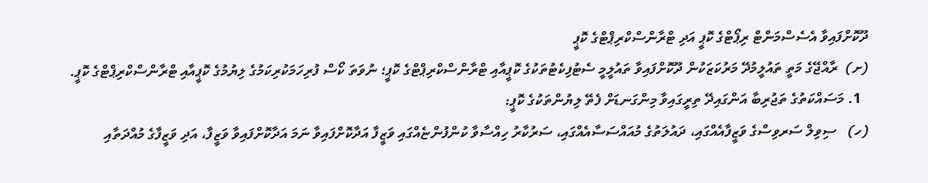ދޫކޮށްފައިވާ އެސެސްމަންޓް ރިޕޯޓްގެ ކޮޕީ އަދި ޓްރާންސްކްރިޕްޓްގެ ކޮޕީ
(ށ)  ރާއްޖޭގެ މަތީ ތައުލީމުދޭ މަރުކަޒަކުން ދޫކޮށްފައިވާ ތައުލީމީ ސެޓުފިކެޓުތަކުގެ ކޮޕީއާއި ޓްރާންސްކްރިޕްޓްގެ ކޮޕީ؛ ނުވަތަ ކޯސް ފުރިހަމަކުރިކަމުގެ ލިޔުމުގެ ކޮޕީއާއި ޓްރާންސްކްރިޕްޓްގެ ކޮޕީ.
  1. މަސައްކަތުގެ ތަޖުރިބާ އަންގައިދޭ ތިރީގައިވާ މިންގަނޑަށް ފެތޭ ލިޔުންތަކުގެ ކޮޕީ:
(ހ)   ސިވިލް ސަރވިސްގެ ވަޒީފާއެއްގައި، ދައުލަތުގެ މުއައްސަސާއެއްގައި، ސަރުކާރު ހިއްސާވާ ކުންފުންޏެއްގައި ވަޒީފާ އަދާކޮށްފައިވާ ނަމަ އަދާކޮށްފައިވާ ވަޒީފާ، އަދި ވަޒީފާގެ މުއްދަތާއި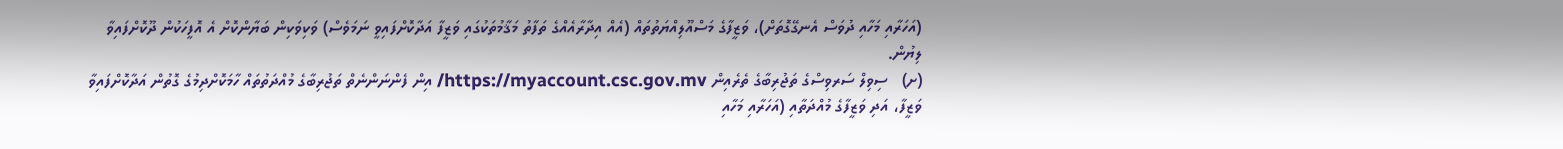(އަހަރާއި މަހާއި ދުވަސް އެނގޭގޮތަށް)، ވަޒީފާގެ މަސްއޫލިއްޔަތުތައް (އެއް އިދާރާއެއްގެ ތަފާތު މަޤާމުތަކުގައި ވަޒީފާ އަދާކޮށްފައިވީ ނަމަވެސް) ވަކިވަކިން ބަޔާންކޮށް އެ އޮފީހަކުން ދޫކޮށްފައިވާ ލިޔުން.
(ށ)   ސިވިލް ސަރވިސްގެ ތަޖުރިބާގެ ތެރެއިން https://myaccount.csc.gov.mv/ އިން ފެންނަންނެތް ތަޖުރިބާގެ މުއްދަތުތައް ހާމަކޮށްދިމުގެ ގޮތުން އަދާކޮށްފައިވާ ވަޒީފާ، އަދި ވަޒީފާގެ މުއްދަތާއި (އަހަރާއި މަހާއި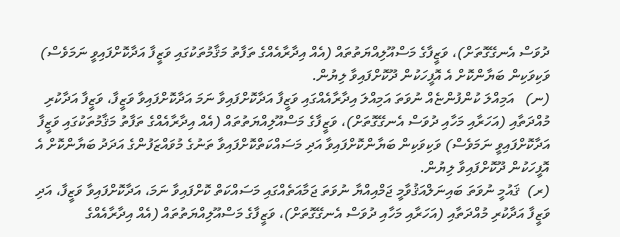ދުވަސް އެނގޭގޮތަށް)، ވަޒީފާގެ މަސްއޫލިއްޔަތުތައް (އެއް އިދާރާއެއްގެ ތަފާތު މަޤާމުތަކުގައި ވަޒީފާ އަދާކޮށްފައިވީ ނަމަވެސް) ވަކިވަކިން ބަޔާންކޮށް އެ އޮފީހަކުން ދޫކޮށްފައިވާ ލިޔުން.
(ނ)   އަމިއްލަ ކުންފުންޏެއް ނުވަތަ އަމިއްލަ އިދާރާއެއްގައި ވަޒީފާ އަދާކޮށްފައިވާ ނަމަ އަދާކޮށްފައިވާ ވަޒީފާ، ވަޒީފާ އަދާކުރި މުއްދަތާއި (އަހަރާއި މަހާއި ދުވަސް އެނގޭގޮތަށް)، ވަޒީފާގެ މަސްއޫލިއްޔަތުތައް (އެއް އިދާރާއެއްގެ ތަފާތު މަޤާމުތަކުގައި ވަޒީފާ އަދާކޮށްފައިވީ ނަމަވެސް) ވަކިވަކިން ބަޔާންކޮށްފައިވާ އަދި މަސައްކަތްކޮށްފައިވާ ތަނުގެ މުވައްޒަފުންގެ އަދަދު ބަޔާންކޮށް އެ އޮފީހަކުން ދޫކޮށްފައިވާ ލިޔުން.
(ރ)  ޤައުމީ ނުވަތަ ބައިނަލްއަޤުވާމީ ޖަމްއިއްޔާ ނުވަތަ ޖަމާއަތެއްގައި މަސައްކަތް ކޮށްފައިވާ ނަމަ، އަދާކޮށްފައިވާ ވަޒީފާ، އަދި ވަޒީފާ އަދާކުރި މުއްދަތާއި (އަހަރާއި މަހާއި ދުވަސް އެނގޭގޮތަށް)، ވަޒީފާގެ މަސްއޫލިއްޔަތުތައް (އެއް އިދާރާއެއްގެ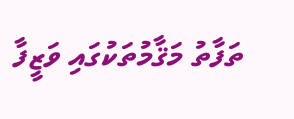ތަފާތު މަޤާމުތަކުގައި ވަޒީފާ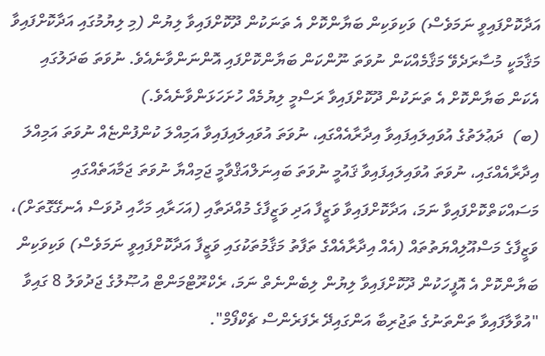އަދާކޮށްފައިވީ ނަމަވެސް) ވަކިވަކިން ބަޔާންކޮށް އެ ތަނަކުން ދޫކޮށްފައިވާ ލިޔުން (މި ލިޔުމުގައި އަދާކޮށްފައިވާ މަޤާމަކީ މުސާރަދެވޭ މަޤާމެއްކަން ނުވަތަ ނޫންކަން ބަޔާންކޮށްފައި އޮންނަންވާނެއެވެ. ނުވަތަ ބަދަލުގައި އެކަން ބަޔާންކޮށް އެ ތަނަކުން ދޫކޮށްފައިވާ ރަސްމީ ލިޔުމެއް ހުށަހަޅަންވާނެއެވެ.)
(ބ)  ދަޢުލަތުގެ އުވައިލައިފައިވާ އިދާރާއެއްގައި، ނުވަތަ އުވައިލައިފައިވާ އަމިއްލަ ކުންފުންޏެއް ނުވަތަ އަމިއްލަ އިދާރާއެއްގައި، ނުވަތަ އުވައިލައިފައިވާ ޤައުމީ ނުވަތަ ބައިނަލްއަޤްވާމީ ޖަމިއްޔާ ނުވަތަ ޖަމާއަތެއްގައި މަސައްކަތްކޮށްފައިވާ ނަމަ، އަދާކޮށްފައިވާ ވަޒީފާ އަދި ވަޒީފާގެ މުއްދަތާއި (އަހަރާއި މަހާއި ދުވަސް އެނގޭގޮތަށް)، ވަޒީފާގެ މަސްއޫލިއްޔަތުތައް (އެއް އިދާރާއެއްގެ ތަފާތު މަޤާމުތަކުގައި ވަޒީފާ އަދާކޮށްފައިވީ ނަމަވެސް) ވަކިވަކިން ބަޔާންކޮށް އެ އޮފީހަކުން ދޫކޮށްފައިވާ ލިޔުން ލިބެންނެތް ނަމަ، ރެކްރޫޓްމަންޓް އުޞޫލުގެ ޖަދުވަލު 8 ގައިވާ "އުވާލާފައިވާ ތަންތަނުގެ ތަޖުރިބާ އަންގައިދޭ ރެފަރެންސް ޗެކްފޯމް".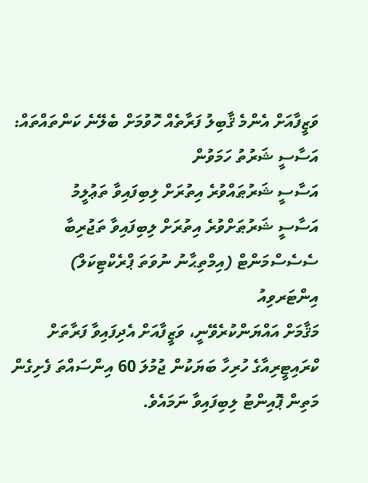ވަޒީފާއަށް އެންމެ ޤާބިލު ފަރާތެއް ހޮވުމަށް ބެލޭނެ ކަންތައްތައް:
އަސާސީ ޝަރުތު ހަމަވުން
އަސާސީ ޝަރުޠައްވުރެ އިތުރަށް ލިބިފައިވާ ތަޢުލީމު
އަސާސީ ޝަރުޠަށްވުރެ އިތުރަށް ލިބިފައިވާ ތަޖުރިބާ
ސެސެސްމަންޓް (އިމްތިޙާނު ނުވަތަ ޕްރެކްޓިކަލް)
އިންޓަރވިއު
މަޤާމަށް އައްޔަންކުރެވޭނީ، ވަޒީފާއަށް އެދިފައިވާ ފަރާތަށް ކްރައިޓީރިއާގެ ހުރިހާ ބަޔަކުން ޖުމުލަ 60 އިންސައްތަ ފެށިގެން މަތިން ޕޮއިންޓު ލިބިފައިވާ ނަމައެވެ.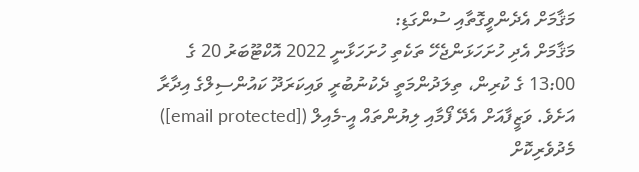މަޤާމަށް އެދެންވީގޮތާއި ސުންގަޑި:
މަޤާމަށް އެދި ހުށަހަޅަންޖެހޭ ތަކެތި ހުށަހަޅާނީ 2022 އޮކްޓޫބަރު 20 ގެ 13:00 ގެ ކުރިން، ތިލަދުންމަތީ ދެކުނުބުރީ ވައިކަރަދޫ ކައުންސިލްގެ އިދާރާ އަށެވެ. ވަޒީފާއަށް އެދޭ ފޯމާއި ލިޔުންތައް އީ-މެއިލް ([email protected]) މެދުވެރިކޮށް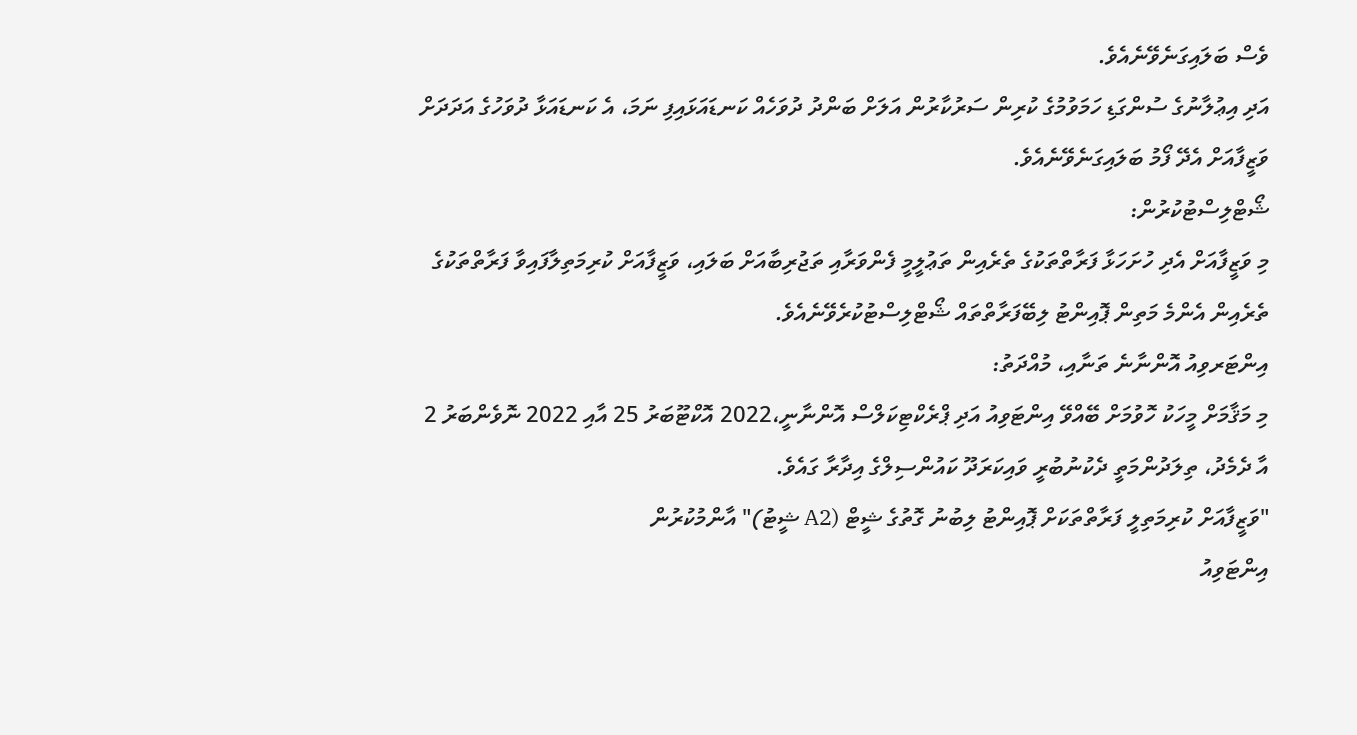ވެސް ބަލައިގަނެވޭނެއެވެ.
އަދި އިޢުލާނުގެ ސުންގަޑި ހަމަވުމުގެ ކުރިން ސަރުކާރުން އަލަށް ބަންދު ދުވަހެއް ކަނޑައަޅައިފި ނަމަ، އެ ކަނޑައަޅާ ދުވަހުގެ އަދަދަށް ވަޒީފާއަށް އެދޭ ފޯމު ބަލައިގަނެވޭނެއެވެ.
ޝޯޓްލިސްޓުކުރުން:
މި ވަޒީފާއަށް އެދި ހުށަހަޅާ ފަރާތްތަކުގެ ތެރެއިން ތަޢުލީމީ ފެންވަރާއި ތަޖުރިބާއަށް ބަލައި، ވަޒީފާއަށް ކުރިމަތިލާފައިވާ ފަރާތްތަކުގެ ތެރެއިން އެންމެ މަތިން ޕޮއިންޓު ލިބޭފަރާތްތައް ޝޯޓްލިސްޓުކުރެވޭނެއެވެ.
އިންޓަރވިއު އޮންނާނެ ތަނާއި، މުއްދަތު:
މި މަޤާމަށް މީހަކު ހޮވުމަށް ބޭއްވޭ އިންޓަވިއު އަދި ޕްރެކްޓިކަލްސް އޮންނާނީ،2022 އޮކްޓޫބަރު 25 އާއި 2022 ނޮވެންބަރު 2 އާ ދެމެދު، ތިލަދުންމަތީ ދެކުނުބުރީ ވައިކަރަދޫ ކައުންސިލްގެ އިދާރާ ގައެވެ.
"ވަޒީފާއަށް ކުރިމަތިލީ ފަރާތްތަކަށް ޕޮއިންޓު ލިބުނު ގޮތުގެ ޝީޓް (A2 ޝީޓު)" އާންމުކުރުން
އިންޓަވިއު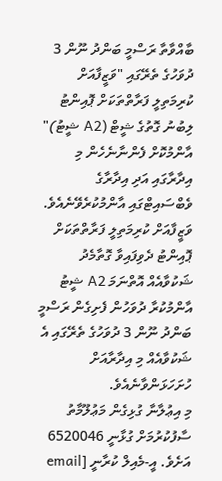ބާއްވާތާ ރަސްމީ ބަންދު ނޫން 3 ދުވަހުގެ ތެރޭގައި "ވަޒީފާއަށް ކުރިމަތިލީ ފަރާތްތަކަށް ޕޮއިންޓު ލިބުނު ގޮތުގެ ޝީޓް (A2 ޝީޓު)" އާންމުކޮށް ފެންނާނެހެން މި އިދާރާގައި އަދި އިދާރާގެ ވެބްސައިޓްގައި އާންމުކުރެވޭނެއެވެ. ވަޒީފާއަށް ކުރިމަތިލީ ފަރާތްތަކަށް ޕޮއިންޓު ދެވިފައިވާ ގޮތާމެދު ޝަކުވާއެއް އޮތްނަމަ A2 ޝީޓު އާންމުކުރާ ދުވަހުން ފެށިގެން ރަސްމީ ބަންދު ނޫން 3 ދުވަހުގެ ތެރޭގައި އެ ޝަކުވާއެއް މި އިދާރާއަށް ހުށަހަޅަންވާނެއެވެ.
މި އިޢުލާނާ ގުޅިގެން މަޢުލޫމާތު ސާފުކުރުމަށް ގުޅާނީ 6520046 އަށެވެ. އީ-މެއިލް ކުރާނީ [email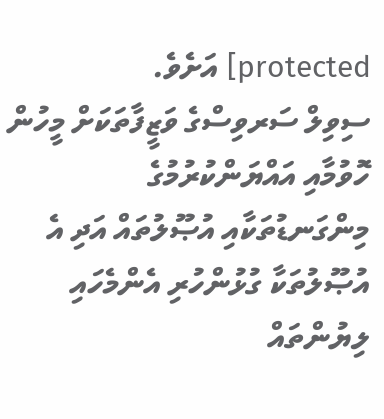protected] އަށެވެ.
ސިވިލް ސަރވިސްގެ ވަޒީފާތަކަށް މީހުން ހޮވުމާއި އައްޔަންކުރުމުގެ މިންގަނޑުތަކާއި އުޞޫލުތައް އަދި އެ އުޞޫލުތަކާ ގުޅުންހުރި އެންމެހައި ލިޔުންތައް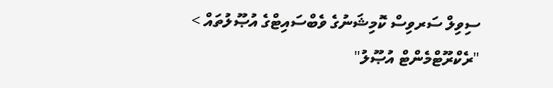ސިވިލް ސަރވިސް ކޮމިޝަނުގެ ވެބްސައިޓްގެ އުޞޫލުތައް > "ރެކްރޫޓްމެންޓް އުޞޫލު"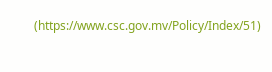(https://www.csc.gov.mv/Policy/Index/51)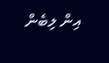އިން ލިބެން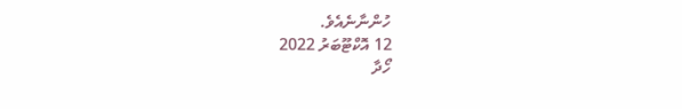ހުންނާނެއެވެ.
12 އޮކްޓޫބަރު 2022
ހޯދާ